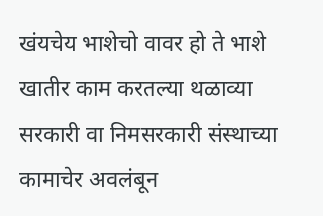खंयचेय भाशेचो वावर हो ते भाशे खातीर काम करतल्या थळाव्या सरकारी वा निमसरकारी संस्थाच्या कामाचेर अवलंबून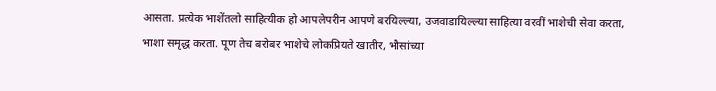आसता. प्रत्येक भाशेंतलो साहित्यीक हो आपलेपरीन आपणे बरयिल्ल्या, उजवाडायिल्ल्या साहित्या वरवीं भाशेची सेवा करता, भाशा समृद्ध करता. पूण तेच बरोबर भाशेचे लोकप्रियते खातीर, भौसांच्या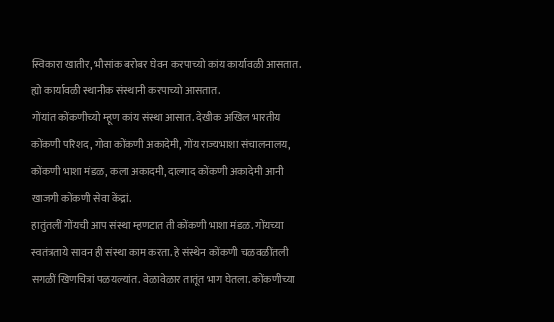स्विकारा खातीर, भौसांक बरोबर घेवन करपाच्यो कांय कार्यावळी आसतात. ह्यो कार्यावळी स्थानीक संस्थानी करपाच्यो आसतात.
गोंयांत कोंकणीच्यो म्हूण कांय संस्था आसात. देखीक अखिल भारतीय कोंकणी परिशद, गोवा कोंकणी अकादेमी, गोंय राज्यभाशा संचालनालय, कोंकणी भाशा मंडळ, कला अकादमी, दाल्गाद कोंकणी अकादेमी आनी खाजगी कोंकणी सेवा केंद्रां.
हातुंतलीं गोंयची आप संस्था म्हणटात ती कोंकणी भाशा मंडळ. गोंयच्या स्वतंत्रताये सावन ही संस्था काम करता. हे संस्थेन कोंकणी चळवळींतली सगळीं खिणचित्रां पळयल्यांत. वेळावेळार तातूंत भाग घेतला. कोंकणीच्या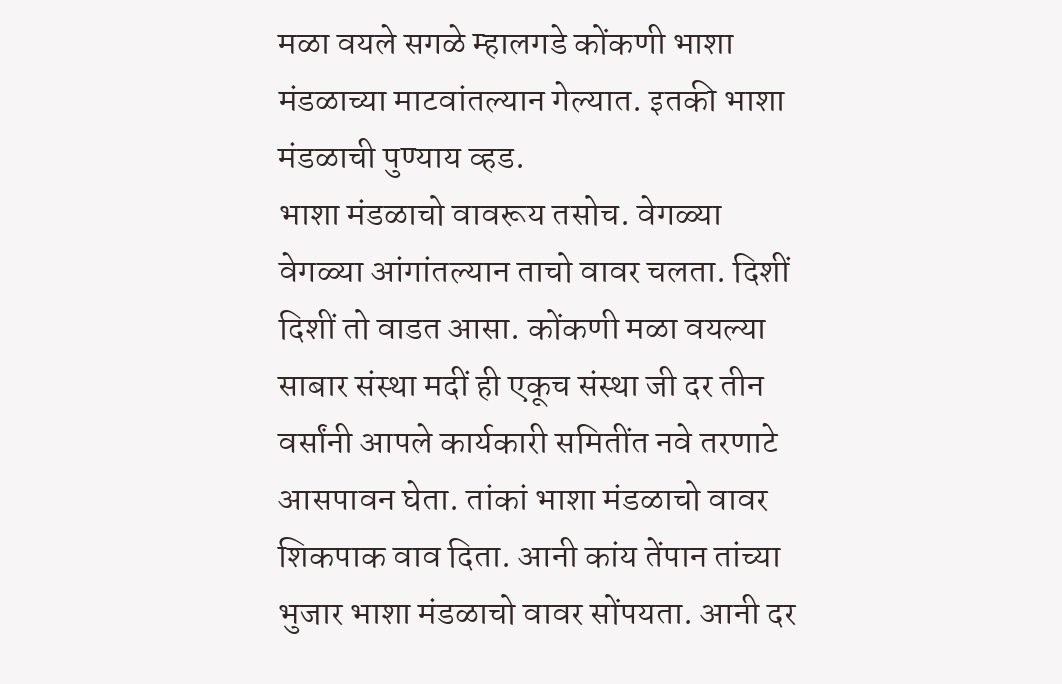मळा वयले सगळे म्हालगडे कोंकणी भाशा मंडळाच्या माटवांतल्यान गेल्यात. इतकी भाशा मंडळाची पुण्याय व्हड.
भाशा मंडळाचो वावरूय तसोच. वेगळ्या वेगळ्या आंगांतल्यान ताचो वावर चलता. दिशीं दिशीं तो वाडत आसा. कोंकणी मळा वयल्या साबार संस्था मदीं ही एकूच संस्था जी दर तीन वर्सांनी आपले कार्यकारी समितींत नवे तरणाटे आसपावन घेता. तांकां भाशा मंडळाचो वावर शिकपाक वाव दिता. आनी कांय तेंपान तांच्या भुजार भाशा मंडळाचो वावर सोंपयता. आनी दर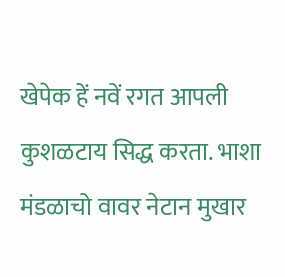खेपेक हें नवें रगत आपली कुशळटाय सिद्ध करता. भाशा मंडळाचो वावर नेटान मुखार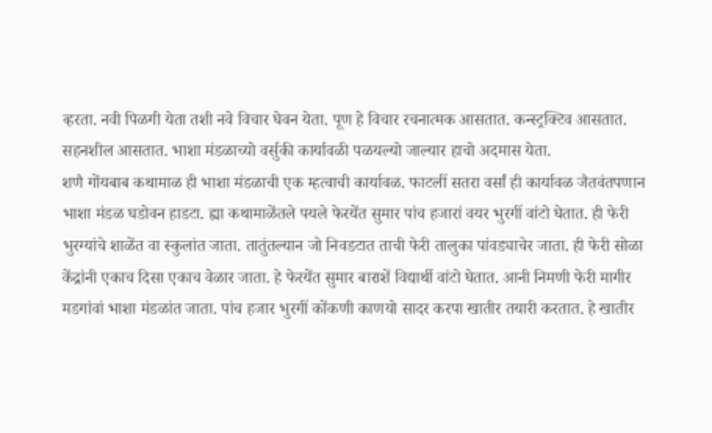व्हरता. नवी पिळगी येता तशी नवे विचार घेवन येता. पूण हे विचार रचनात्मक आसतात. कन्स्ट्रक्टिव आसतात. सहनशील आसतात. भाशा मंडळाच्यो वर्सुकी कार्यावळी पळयल्यो जाल्यार हाचो अदमास येता.
शणै गोंयबाब कथामाळ ही भाशा मंडळाची एक म्हत्वाची कार्यावळ. फाटलीं सतरा वर्सां ही कार्यावळ जैतवंतपणान भाशा मंडळ घडोवन हाडटा. ह्या कथामाळेंतले पयले फेरयेंत सुमार पांच हजारां वयर भुरगीं वांटो घेतात. ही फेरी भुरग्यांचे शाळेंत वा स्कुलांत जाता. तातुंतल्यान जो निवडटात ताची फेरी तालुका पांवड्याचेर जाता. ही फेरी सोळा केंद्रांनी एकाच दिसा एकाच वेळार जाता. हे फेरयेंत सुमार बाराशें विद्यार्थी वांटो घेतात. आनी निमणी फेरी मागीर मडगांवां भाशा मंडळांत जाता. पांच हजार भुरगीं कोंकणी काणयो सादर करपा खातीर तयारी करतात. हे खातीर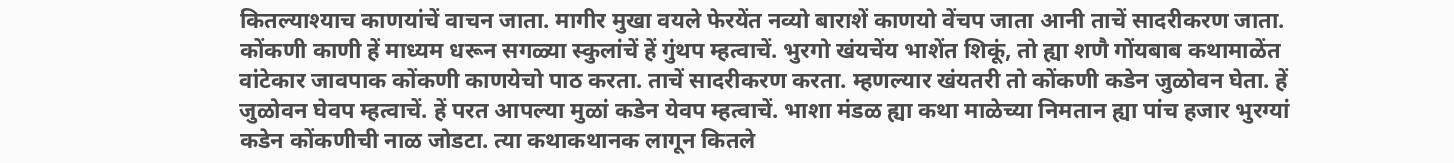कितल्याश्याच काणयांचें वाचन जाता. मागीर मुखा वयले फेरयेंत नव्यो बाराशें काणयो वेंचप जाता आनी ताचें सादरीकरण जाता. कोंकणी काणी हें माध्यम धरून सगळ्या स्कुलांचें हें गुंथप म्हत्वाचें. भुरगो खंयचेंय भाशेंत शिकूं, तो ह्या शणै गोंयबाब कथामाळेंत वांटेकार जावपाक कोंकणी काणयेचो पाठ करता. ताचें सादरीकरण करता. म्हणल्यार खंयतरी तो कोंकणी कडेन जुळोवन घेता. हें जुळोवन घेवप म्हत्वाचें. हें परत आपल्या मुळां कडेन येवप म्हत्वाचें. भाशा मंडळ ह्या कथा माळेच्या निमतान ह्या पांच हजार भुरग्यां कडेन कोंकणीची नाळ जोडटा. त्या कथाकथानक लागून कितले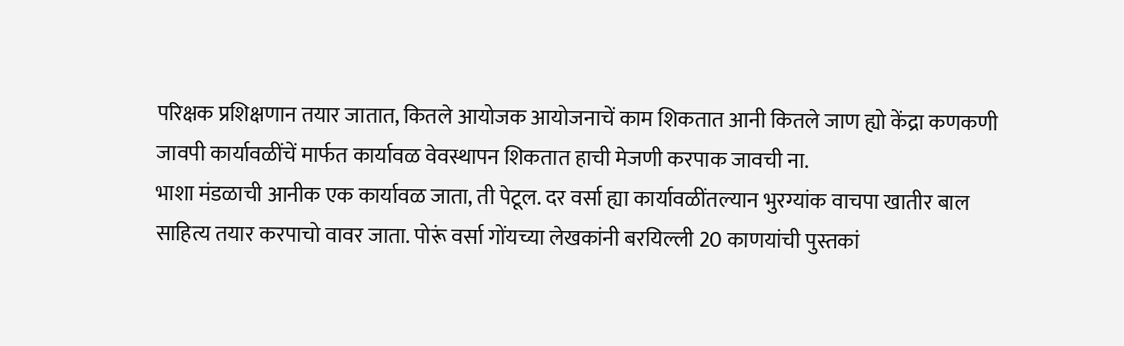परिक्षक प्रशिक्षणान तयार जातात, कितले आयोजक आयोजनाचें काम शिकतात आनी कितले जाण ह्यो केंद्रा कणकणी जावपी कार्यावळींचें मार्फत कार्यावळ वेवस्थापन शिकतात हाची मेजणी करपाक जावची ना.
भाशा मंडळाची आनीक एक कार्यावळ जाता, ती पेटूल. दर वर्सा ह्या कार्यावळींतल्यान भुरग्यांक वाचपा खातीर बाल साहित्य तयार करपाचो वावर जाता. पोरूं वर्सा गोंयच्या लेखकांनी बरयिल्ली 20 काणयांची पुस्तकां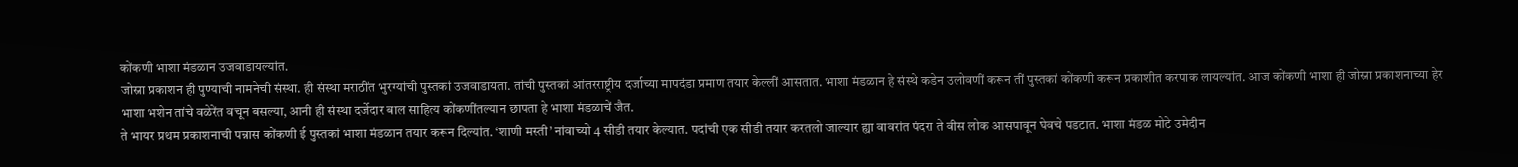कोंकणी भाशा मंडळान उजवाडायल्यांत.
जोस्ना प्रकाशन ही पुण्याची नामनेची संस्था. ही संस्था मराठींत भुरग्यांची पुस्तकां उजवाडायता. तांची पुस्तकां आंतरराष्ट्रीय दर्जाच्या मापदंडा प्रमाण तयार केल्लीं आसतात. भाशा मंडळान हे संस्थे कडेन उलोवणीं करून तीं पुस्तकां कोंकणी करून प्रकाशीत करपाक लायल्यांत. आज कोंकणी भाशा ही जोस्ना प्रकाशनाच्या हेर भाशा भशेन तांचे वळेरेंत वचून बसल्या, आनी ही संस्था दर्जेदार बाल साहित्य कोंकणींतल्यान छापता हे भाशा मंडळाचें जैत.
ते भायर प्रथम प्रकाशनाची पन्नास कोंकणी ई पुस्तकां भाशा मंडळान तयार करून दिल्यांत. ‘शाणी मस्ती’ नांवाच्यो 4 सीडी तयार केल्यात. पदांची एक सीडी तयार करतलो जाल्यार ह्या वावरांत पंदरा ते वीस लोक आसपावून घेवचे पडटात. भाशा मंडळ मोटे उमेदीन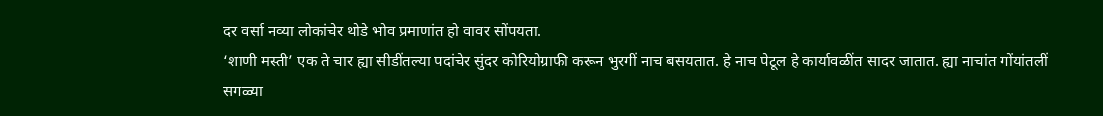दर वर्सा नव्या लोकांचेर थोडे भोव प्रमाणांत हो वावर सोंपयता.
‘शाणी मस्ती’ एक ते चार ह्या सीडींतल्या पदांचेर सुंदर कोरियोग्राफी करून भुरगीं नाच बसयतात. हे नाच पेटूल हे कार्यावळींत सादर जातात. ह्या नाचांत गोंयांतलीं सगळ्या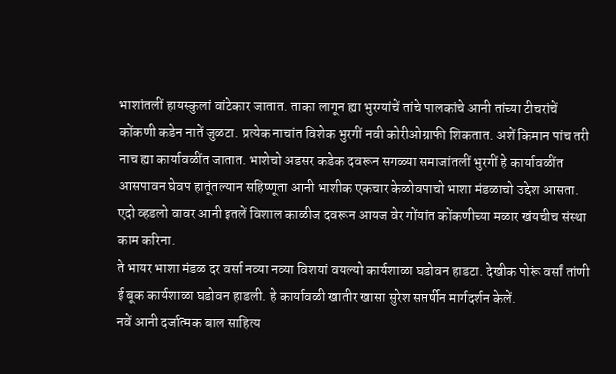भाशांतलीं हायस्कुलां वांटेकार जातात. ताका लागून ह्या भुरग्यांचें तांचे पालकांचे आनी तांच्या टीचरांचें कोंकणी कडेन नातें जुळटा. प्रत्येक नाचांत विशेक भुरगीं नवी कोरीओग्राफी शिकतात. अशें किमान पांच तरी नाच ह्या कार्यावळींत जातात. भाशेचो अडसर कडेक दवरून सगळ्या समाजांतलीं भुरगीं हे कार्यावळींत आसपावन घेवप हातूंतल्यान सहिष्णूता आनी भाशीक एकचार केळोवपाचो भाशा मंडळाचो उद्देश आसता.
एदो व्हडलो वावर आनी इतलें विशाल काळीज दवरून आयज वेर गोंयांत कोंकणीच्या मळार खंयचीच संस्था काम करिना.
ते भायर भाशा मंडळ दर वर्सा नव्या नव्या विशयां वयल्यो कार्यशाळा घडोवन हाडटा. देखीक पोरूं वर्सां तांणी ई बूक कार्यशाळा घडोवन हाडली. हे कार्यावळी खातीर खासा सुरेश सप्तर्षीन मार्गदर्शन केलें.
नवें आनी दर्जात्मक बाल साहित्य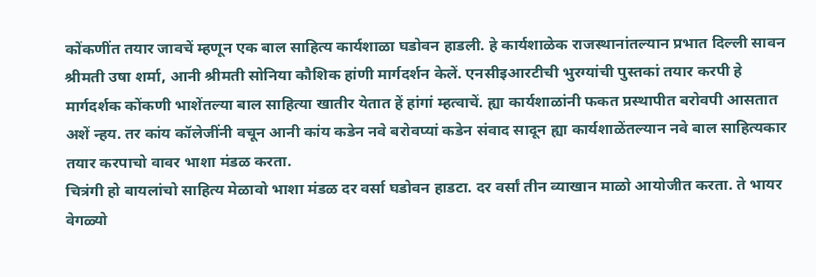कोंकणींत तयार जावचें म्हणून एक बाल साहित्य कार्यशाळा घडोवन हाडली. हे कार्यशाळेक राजस्थानांतल्यान प्रभात दिल्ली सावन श्रीमती उषा शर्मा, आनी श्रीमती सोनिया कौशिक हांणी मार्गदर्शन केलें. एनसीइआरटीची भुरग्यांची पुस्तकां तयार करपी हे मार्गदर्शक कोंकणी भाशेंतल्या बाल साहित्या खातीर येतात हें हांगां म्हत्वाचें. ह्या कार्यशाळांनी फकत प्रस्थापीत बरोवपी आसतात अशें न्हय. तर कांय कॉलेजींनी वचून आनी कांय कडेन नवे बरोवप्यां कडेन संवाद सादून ह्या कार्यशाळेंतल्यान नवे बाल साहित्यकार तयार करपाचो वावर भाशा मंडळ करता.
चित्रंगी हो बायलांचो साहित्य मेळावो भाशा मंडळ दर वर्सा घडोवन हाडटा. दर वर्सां तीन व्याखान माळो आयोजीत करता. ते भायर वेगळ्यो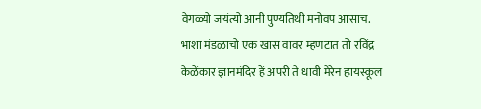वेगळ्यो जयंत्यो आनी पुण्यतिथी मनोवप आसाच.
भाशा मंडळाचो एक खास वावर म्हणटात तो रविंद्र केळेंकार ज्ञानमंदिर हें अपरी ते धावी मेरेन हायस्कूल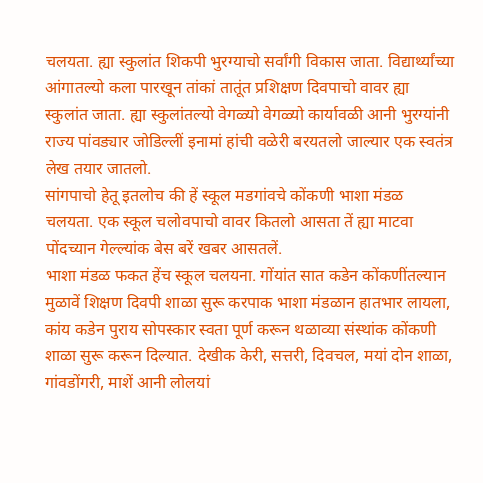चलयता. ह्या स्कुलांत शिकपी भुरग्याचो सर्वांगी विकास जाता. विद्यार्थ्यांच्या आंगातल्यो कला पारखून तांकां तातूंत प्रशिक्षण दिवपाचो वावर ह्या स्कुलांत जाता. ह्या स्कुलांतल्यो वेगळ्यो वेगळ्यो कार्यावळी आनी भुरग्यांनी राज्य पांवड्यार जोडिल्लीं इनामां हांची वळेरी बरयतलो जाल्यार एक स्वतंत्र लेख तयार जातलो.
सांगपाचो हेतू इतलोच की हें स्कूल मडगांवचे कोंकणी भाशा मंडळ चलयता. एक स्कूल चलोवपाचो वावर कितलो आसता तें ह्या माटवा पोंदच्यान गेल्ल्यांक बेस बरें खबर आसतलें.
भाशा मंडळ फकत हेंच स्कूल चलयना. गोंयांत सात कडेन कोंकणींतल्यान मुळावें शिक्षण दिवपी शाळा सुरू करपाक भाशा मंडळान हातभार लायला, कांय कडेन पुराय सोपस्कार स्वता पूर्ण करून थळाव्या संस्थांक कोंकणी शाळा सुरू करून दिल्यात. देखीक केरी, सत्तरी, दिवचल, मयां दोन शाळा, गांवडोंगरी, माशें आनी लोलयां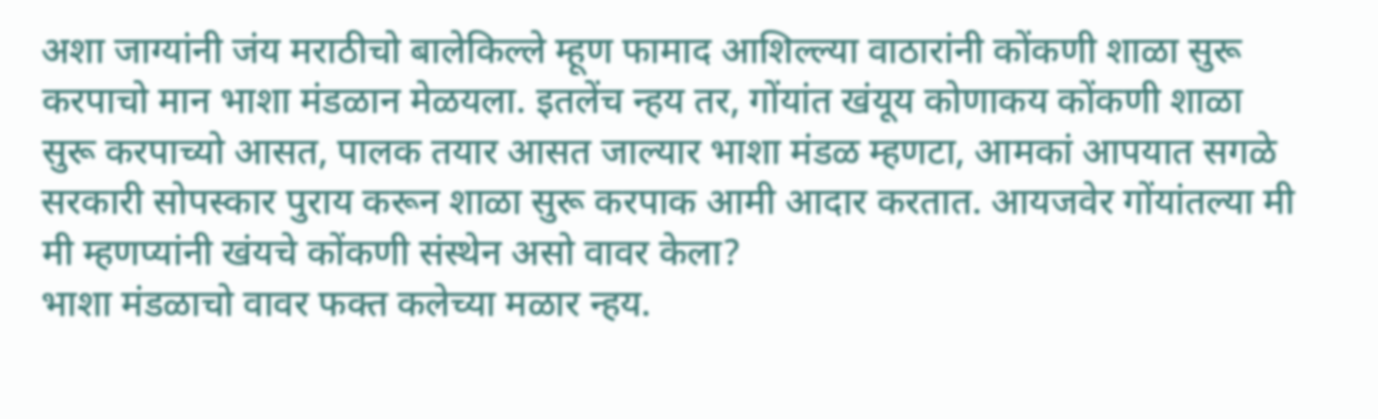अशा जाग्यांनी जंय मराठीचो बालेकिल्ले म्हूण फामाद आशिल्ल्या वाठारांनी कोंकणी शाळा सुरू करपाचो मान भाशा मंडळान मेळयला. इतलेंच न्हय तर, गोंयांत खंयूय कोणाकय कोंकणी शाळा सुरू करपाच्यो आसत, पालक तयार आसत जाल्यार भाशा मंडळ म्हणटा, आमकां आपयात सगळे सरकारी सोपस्कार पुराय करून शाळा सुरू करपाक आमी आदार करतात. आयजवेर गोंयांतल्या मी मी म्हणप्यांनी खंयचे कोंकणी संस्थेन असो वावर केला?
भाशा मंडळाचो वावर फक्त कलेच्या मळार न्हय.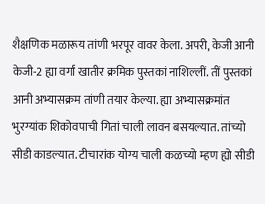शैक्षणिक मळारूय तांणी भरपूर वावर केला. अपरी, केजी आनी केजी-2 ह्या वर्गां खातीर क्रमिक पुस्तकां नाशिल्लीं. तीं पुस्तकां आनी अभ्यासक्रम तांणी तयार केल्या. ह्या अभ्यासक्रमांत भुरग्यांक शिकोवपाची गितां चाली लावन बसयल्यात. तांच्यो सीडी काडल्यात. टीचारांक योग्य चाली कळच्यो म्हण ह्यो सीडी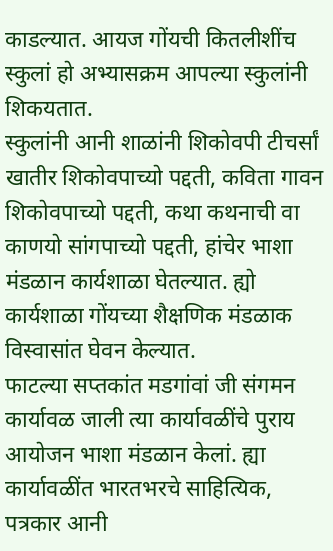काडल्यात. आयज गोंयची कितलीशींच स्कुलां हो अभ्यासक्रम आपल्या स्कुलांनी शिकयतात.
स्कुलांनी आनी शाळांनी शिकोवपी टीचर्सां खातीर शिकोवपाच्यो पद्दती, कविता गावन शिकोवपाच्यो पद्दती, कथा कथनाची वा काणयो सांगपाच्यो पद्दती, हांचेर भाशा मंडळान कार्यशाळा घेतल्यात. ह्यो कार्यशाळा गोंयच्या शैक्षणिक मंडळाक विस्वासांत घेवन केल्यात.
फाटल्या सप्तकांत मडगांवां जी संगमन कार्यावळ जाली त्या कार्यावळींचे पुराय आयोजन भाशा मंडळान केलां. ह्या कार्यावळींत भारतभरचे साहित्यिक, पत्रकार आनी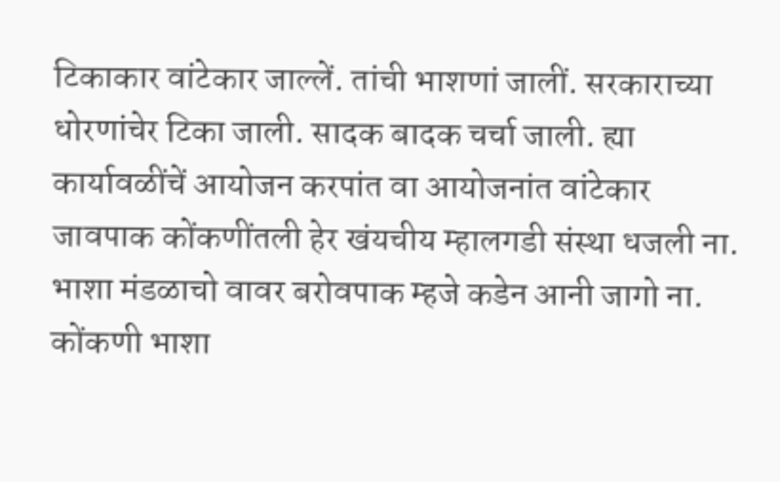टिकाकार वांटेकार जाल्लें. तांची भाशणां जालीं. सरकाराच्या धोरणांचेर टिका जाली. सादक बादक चर्चा जाली. ह्या कार्यावळींचें आयोजन करपांत वा आयोजनांत वांटेकार जावपाक कोंकणींतली हेर खंयचीय म्हालगडी संस्था धजली ना.
भाशा मंडळाचो वावर बरोवपाक म्हजे कडेन आनी जागो ना. कोंकणी भाशा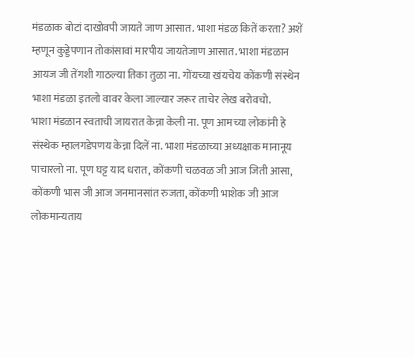मंडळाक बोटां दाखोवपी जायते जाण आसात. भाशा मंडळ कितें करता? अशें म्हणून कुड्डेपणान तोकांसावां मारपीय जायतेजाण आसात. भाशा मंडळान आयज जी तेंगशी गाठल्या तिका तुळा ना. गोंयच्या खंयचेय कोंकणी संस्थेन भाशा मंडळा इतलो वावर केला जाल्यार जरूर ताचेर लेख बरोवचो.
भाशा मंडळान स्वताची जायरात केन्ना केली ना. पूण आमच्या लोकांनी हे संस्थेक म्हालगडेपणय केन्ना दिलें ना. भाशा मंडळाच्या अध्यक्षाक मानानूय पाचारलो ना. पूण घट्ट याद धरात, कोंकणी चळवळ जी आज जिती आसा, कोंकणी भास जी आज जनमानसांत रुजता, कोंकणी भाशेक जी आज लोकमान्यताय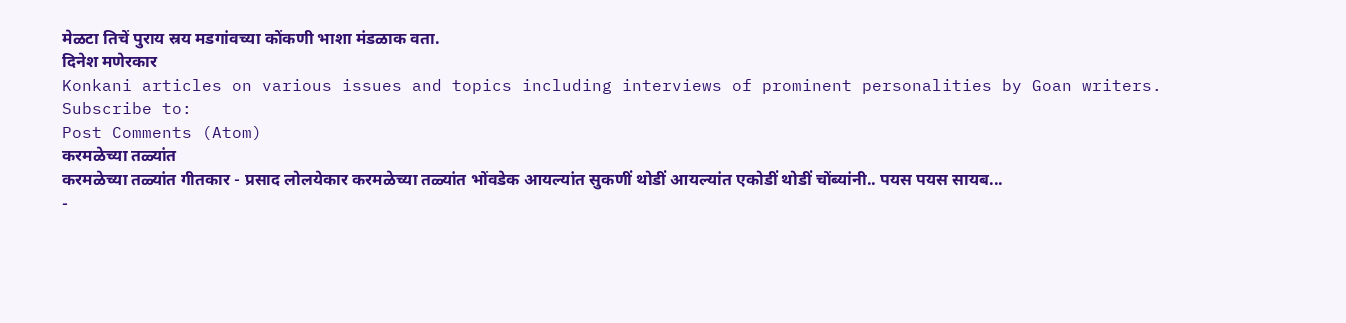मेळटा तिचें पुराय स्रय मडगांवच्या कोंकणी भाशा मंडळाक वता.
दिनेश मणेरकार
Konkani articles on various issues and topics including interviews of prominent personalities by Goan writers.
Subscribe to:
Post Comments (Atom)
करमळेच्या तळ्यांत
करमळेच्या तळ्यांत गीतकार - प्रसाद लोलयेकार करमळेच्या तळ्यांत भोंवडेक आयल्यांत सुकणीं थोडीं आयल्यांत एकोडीं थोडीं चोंब्यांनी.. पयस पयस सायब...
-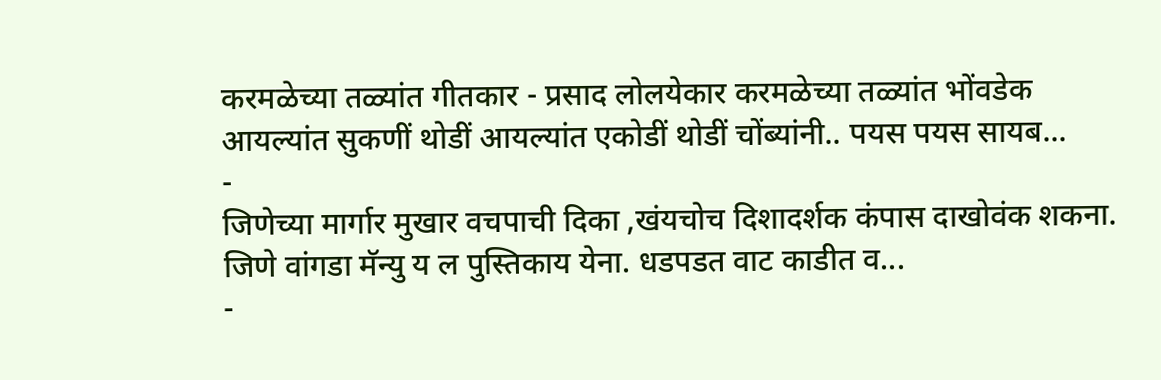करमळेच्या तळ्यांत गीतकार - प्रसाद लोलयेकार करमळेच्या तळ्यांत भोंवडेक आयल्यांत सुकणीं थोडीं आयल्यांत एकोडीं थोडीं चोंब्यांनी.. पयस पयस सायब...
-
जिणेच्या मार्गार मुखार वचपाची दिका ,खंयचोच दिशादर्शक कंपास दाखोवंक शकना. जिणे वांगडा मॅन्यु य ल पुस्तिकाय येना. धडपडत वाट काडीत व...
-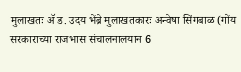मुलाखतः ॲ ड. उदय भेंब्रे मुलाखतकारः अन्वेषा सिंगबाळ (गोंय सरकाराच्या राजभास संचालनालयान 6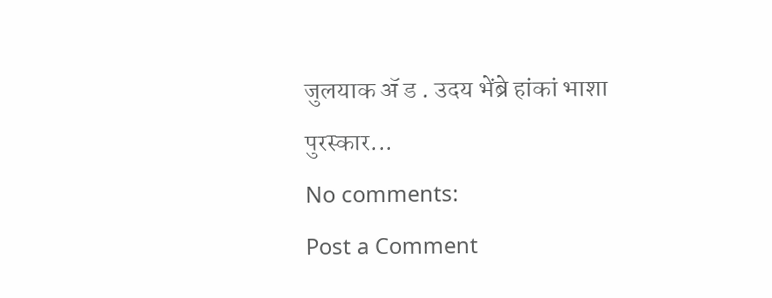जुलयाक ॲ ड . उदय भेंब्रे हांकां भाशा पुरस्कार...
No comments:
Post a Comment